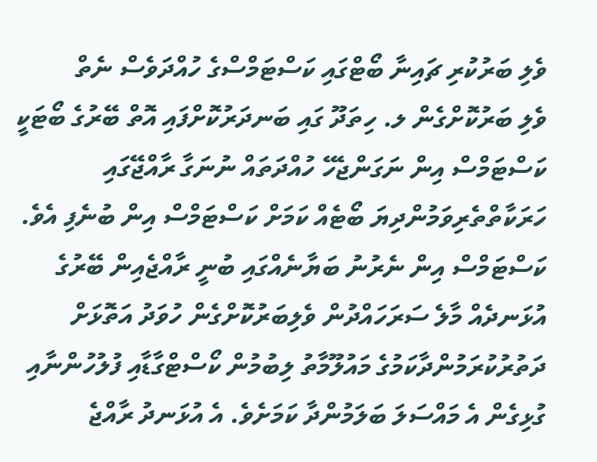ވެލި ބަރުކުރި ޗައިނާ ބޯޓްގައި ކަސްޓަމްސްގެ ހުއްދަވެސް ނެތް
ވެލި ބަރުކޮށްގެން ލ. ހިތަދޫ ގައި ބަނދަރުކޮށްފައި އޮތް ބޭރުގެ ބޯޓަކީ ކަސްޓަމްސް އިން ނަގަންޖެހޭ ހުއްދަތައް ނުނަގާ ރާއްޖޭގައި ހަރަކާތްތެރިވަމުންދިޔަ ބޯޓެއް ކަމަށް ކަސްޓަމްސް އިން ބުނެފި އެވެ. ކަސްޓަމްސް އިން ނެރުނު ބަޔާނެއްގައި ބުނީ ރާއްޖެއިން ބޭރުގެ އުޅަނދެއް މާލެ ސަރަހައްދުން ވެލިބަރުކޮށްގެން ހުވަދު އަތޮޅަށް ދަތުރުކުރަމުންދާކަމުގެ މައުލޫމާތު ލިބުމުން ކޯސްޓްގާޑާއި ފުލުހުންނާއި ގުޅިގެން އެ މައްސަލަ ބަލަމުންދާ ކަމަށެވެ. އެ އުޅަނދު ރާއްޖެ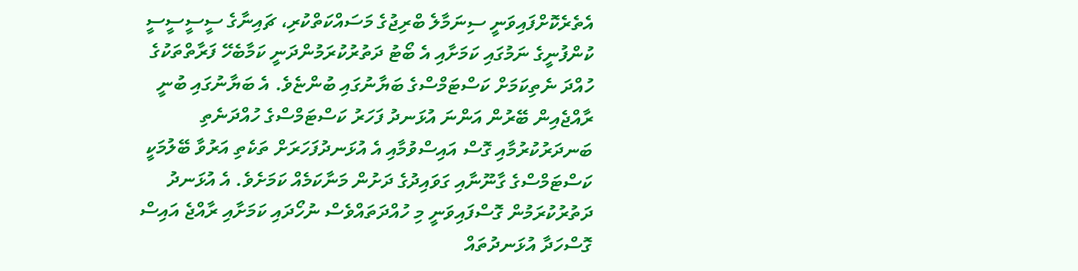އެތެރެކޮށްފައިވަނީ ސިނަމާލެ ބްރިޖުގެ މަސައްކަތްކުރި، ޗައިނާގެ ސީސީސީސީ ކުންފުނީގެ ނަމުގައި ކަމަށާއި އެ ބޯޓު ދަތުރުކުރަމުންދަނީ ކަމާބެހޭ ފަރާތްތަކުގެ ހުއްދަ ނެތިކަމަށް ކަސްޓަމްސްގެ ބަޔާނުގައި ބުންޏެވެ. އެ ބަޔާނުގައި ބުނީ ރާއްޖެއިން ބޭރުން އަންނަ އުޅަނދު ފަހަރު ކަސްޓަމްސްގެ ހުއްދަނެތި ބަނދަރުކުރުމާއި ގޮސް އައިސްވުމާއި އެ އުޅަނދުފަހަރަށް ތަކެތި އަރުވާ ބޭލުމަކީ ކަސްޓަމްސްގެ ގާނޫނާއި ގަވައިދުގެ ދަށުން މަނާކަމެއް ކަމަށެވެ. އެ އުޅަނދު ދަތުރުކުރަމުން ގޮސްފައިވަނީ މި ހުއްދަތައްވެސް ނުހޯދައި ކަމަށާއި ރާއްޖެ އައިސް ގޮސްހަދާ އުޅަނދުތައް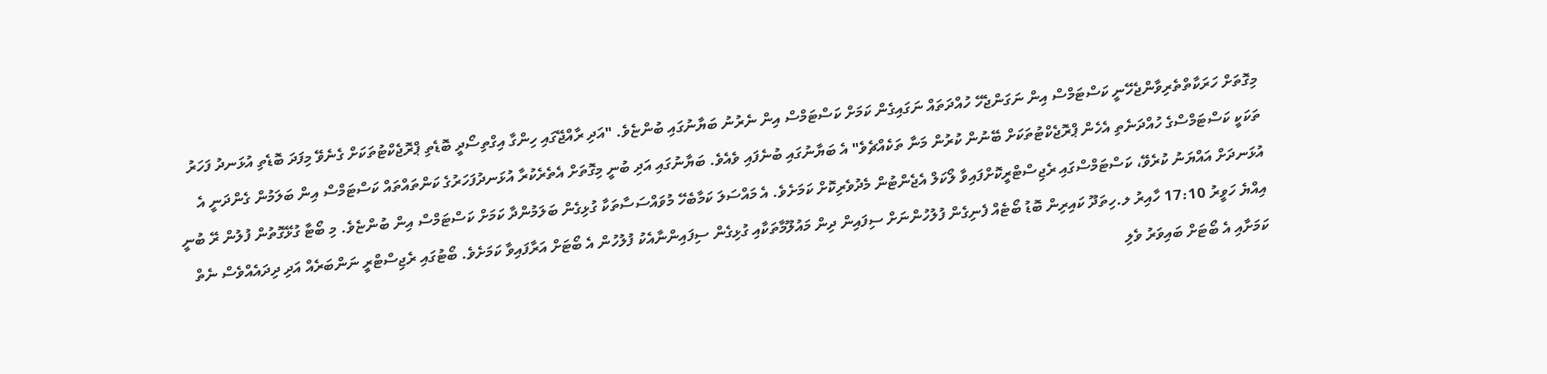މިގޮތަށް ހަރަކާތްތެރިވާންޖެހޭނީ ކަސްޓަމްސް އިން ނަގަންޖެހޭ ހުއްދަތައް ނަގައިގެން ކަމަށް ކަސްޓަމްސް އިން ނެރުނު ބަޔާނުގައި ބުންޏެވެ. "އަދި ރާއްޖޭގައި ހިންގާ އިގްތިސޯދީ ބޮޑެތި ޕްރޮޖެކްޓުތަކަށް ގެނެވޭ މިފަދަ ބޮޑެތި އުޅަނދު ފަހަރު ތަކަކީ ކަސްޓަމްސްގެ ހުއްދަނެތި އެހެން ޕްރޮޖެކްޓުތަކަށް ބޭނުން ކުރުން މަނާ ތަކެއްޗެވެ" އެ ބަޔާނުގައި ބުނެފައި ވެއެވެ. ބަޔާނުގައި އަދި ބުނީ މިގޮތަށް އެތެރެކުރާ އުޅަނދުފަހަރުގެ ކަންތައްތައް ކަސްޓަމްސް އިން ބަލަމުން ގެންދަނީ އެ އުޅަނދަށް އައްޔަނު ކުރެވޭ، ކަސްޓަމްސްގައި ރެޖިސްޓްރީކޮށްފައިވާ ލޯކަލް އެޖެންޓުން މެދުވެރިކޮށް ކަމަށެވެ. އެ މައްސަލަ ކަމާބެހޭ މުވައްސަސާތަކާ ގުޅިގެން ބަލަމުންދާ ކަމަށް ކަސްޓަމްސް އިން ބުންޏެވެ. މި ބޯޓާ ގުޅޭގޮތުން ފުލުން ރޭ ބުނީ އިއްޔެ ހަވީރު 17:10 ހާއިރު ލ.ހިތަދޫ ކައިރިން ބޮޑު ބޯޓެއް ފެނިގެން ފުލުހުންނަށް ސިފައިން ދިން މައުލޫމާތަކާއި ގުޅިގެން ސިފައިންނާއެކު ފުލުހުން އެ ބޯޓަށް އަރާފައިވާ ކަމަށެވެ. ބޯޓުގައި ރެޖިސްޓްރީ ނަންބަރެއް އަދި ދިދައެއްވެސް ނެތް ކަމަށާއި އެ ބޯޓަށް ބައިވަރު ވެލި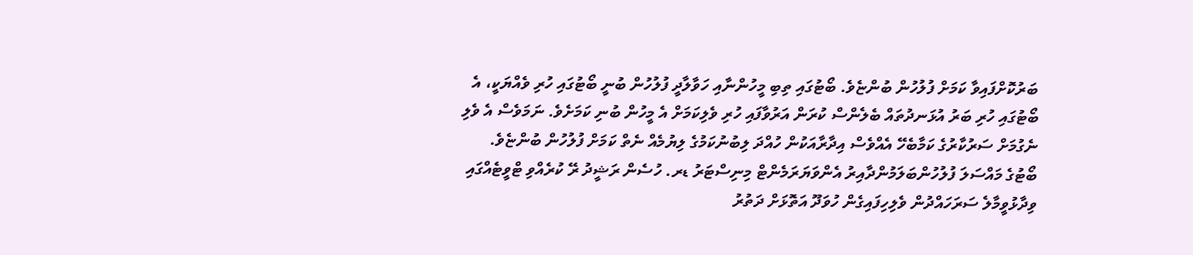ބަރުކޮށްފައިވާ ކަމަށް ފުލުހުން ބުންޏެވެ. ބޯޓުގައި ތިބި މީހުންނާއި ހަވާލާދީ ފުލުހުން ބުނީ ބޯޓުގައި ހުރި ވެއްޔަކީ، އެ ބޯޓުގައި ހުރި ބަރު އުޅަނދުތައް ބެލެންސް ކުރަން އަރުވާފައި ހުރި ވެލިކަމަށް އެ މީހުން ބުނި ކަމަށެވެ. ނަމަވެސް އެ ވެލި ނެގުމަށް ސަރުކާރުގެ ކަމާބެހޭ އެއްވެސް އިދާރާއަކުން ހުއްދަ ލިބުނުކަމުގެ ލިޔުމެއް ނެތް ކަމަށް ފުލުހުން ބުންޏެވެ. ބޯޓުގެ މައްސަލަ ފުލުހުންބަލަމުންދާއިރު އެންވަޔަރަމެންޓް މިނިސްޓަރު ޑރ. ހުސެން ރަޝީދު ރޭ ކުރެއްވި ޓްވީޓެއްގައި ވިދާޅުވީމާލެ ސަރަހައްދުން ވެލިހިފައިގެން ހުވަދޫ އަތޮޅަށް ދަތުރު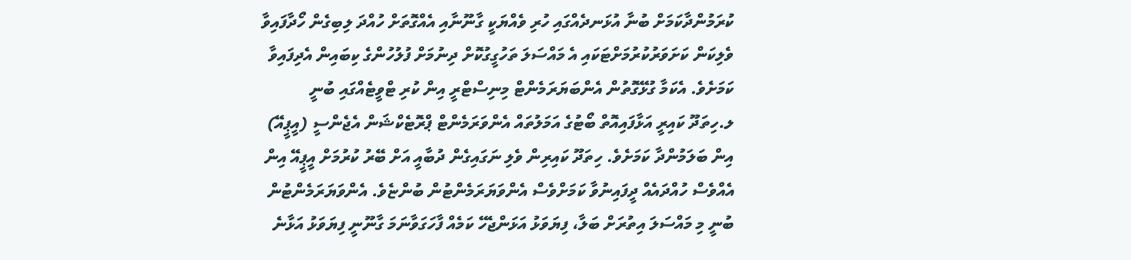ކުރަމުންދާކަމަށް ބުނާ އުޅަނދެއްގައި ހުރި ވެއްޔަކީ ގާނޫނާއި އެއްގޮތަށް ހުއްދަ ލިބިގެން ހޯދާފައިވާ ވެލިކަން ކަށަވަރުކުރުމަށްޓަކައި އެ މައްސަލަ ތަހުގީގުކޮށް ދިނުމަށް ފުލުހުންގެ ކިބައިން އެދިފައިވާ ކަމަށެވެ. އެކަމާ ގުޅޭގޮތުން އެންބަޔަރަމެންޓް މިނިސްޓްރީ އިން ކުރި ޓްވީޓެއްގައި ބުނީ ލ.ހިތަދޫ ކައިރީ އަޅާފައިއޮތް ބޯޓުގެ އަމަލުތައް އެންވަރަމެންޓް ޕްރޮޓެކްޝަން އެޖެންސީ (އީޕީއޭ) އިން ބަލަމުންދާ ކަމަށެވެ. ހިތަދޫ ކައިރިން ވެލި ނަގައިގެން ދުބާއީ އަށް ބޭރު ކުރުމަށް އީޕީއޭ އިން އެއްވެސް ހުއްދައެއް ދީފައިނުވާ ކަމަށްވެސް އެންވަޔަރަމެންޓުން ބުންޏެވެ. އެންވަޔަރަމެންޓުން ބުނީ މި މައްސަލަ އިތުރަށް ބަލާ، ފިޔަވަޅު އަޅަންޖެހޭ ކަމެއް ފާހަގަވާނަމަ ގާނޫނީ ފިޔަވަޅު އަޅާނެ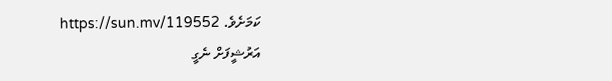ކަމަށެވެ. https://sun.mv/119552
އަރުޝީފަށް ނެގީ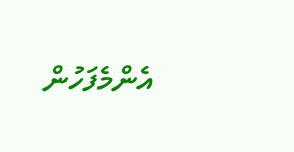އެންމެފަހުން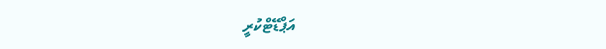އަޕްޑޭޓްކުރީ